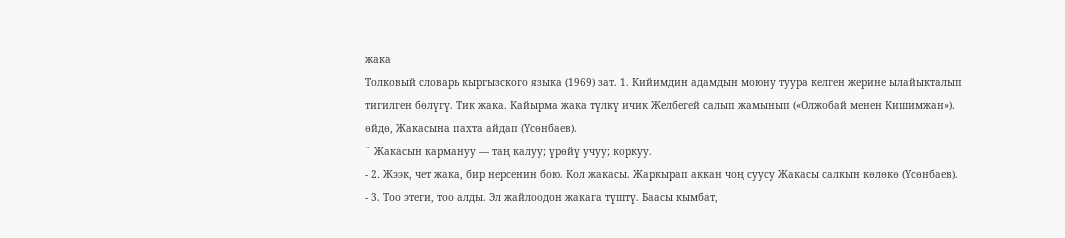жака
Толковый словарь кыргызского языка (1969) зат. 1. Кийимдин адамдын моюну туура келген жерине ылайыкталып тигилген бөлүгү. Тик жака. Кайырма жака түлкү ичик Желбегей салып жамынып («Олжобай менен Кишимжан»).
өйдө, Жакасына пахта айдап (Үсөнбаев).
¨ Жакасын кармануу — таң калуу; үрөйү учуу; коркуу.
- 2. Жээк, чет жака, бир нерсенин бою. Кол жакасы. Жаркырап аккан чоң суусу Жакасы салкын көлөкө (Үсөнбаев).
- 3. Тоо этеги, тоо алды. Эл жайлоодон жакага түштү. Баасы кымбат,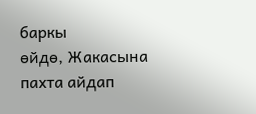баркы
өйдө, Жакасына пахта айдап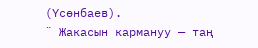(Үсөнбаев).
¨ Жакасын кармануу — таң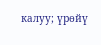калуу; үрөйү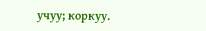учуу; коркуу.